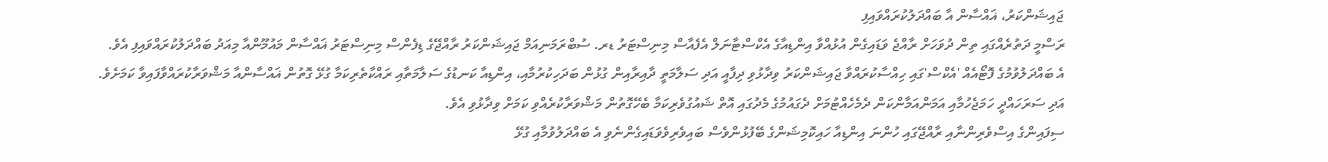ޖައިޝަންކަރު، ޣައްސާން އާ ބައްދަލުކުރައްވައިފި
ރަސްމީ ދަތުރެއްގައި ތިން ދުވަހަށް ރާއްޖެ ވަޑައިގެން އުޅުއްވާ އިންޑިއާގެ އެކްސްޓާނަލް އެފެއާސް މިނިސްޓަރު ޑރ. ސުބްރަމަނިއަމް ޖައިޝަންކަރު ރާއްޖޭގެ ޑިފެންސް މިނިސްޓަރު ޣައްސާން މައުމޫންއާ މިއަދު ބައްދަލުކުރައްވައިފި އެވެ.
އެ ބައްދަލުވުމުގެ ފޮޓޯއެއް 'އެކްސް'ގައި ހިއްސާކުރައްވާ ޖައިޝަންކަރު ވިދާޅުވި ދިފާއީ އަދި ސަލާމަތީ ދާއިރާއިން ގުޅުން ބަދަހިކުރުމާއި، އިންޑިއާ ކަނޑުގެ ސަލާމަތާއި ރައްކާތެރިކަމާ ގުޅޭ ގޮތުން ޣައްސާންއާ މަޝްވަރާކުރައްވާފައިވާ ކަމަށެވެ.
އަދި ސަރަހައްދީ ހަމަޖެހުމާއި އަމަންއަމާންކަން ދެމެހެއްޓުމަށް ދެގައުމުގެ މެދުގައި އޮތް ޝައުގުވެރިކަމާ ބެހޭގޮތުން މަޝްވަރާކުރެއްވި ކަމަށް ވިދާޅުވި އެވެ.
ސިފައިންގެ އިސްވެރިންނާއި ރާއްޖޭގައި ހުންނަ އިންޑިއާ ހައިކޮމިޝަންގެ ބޭފުޅުންވެސް ބައިވެރިވެވަޑައިގެންނެވި އެ ބައްދަލުވުމާއި ގުޅޭ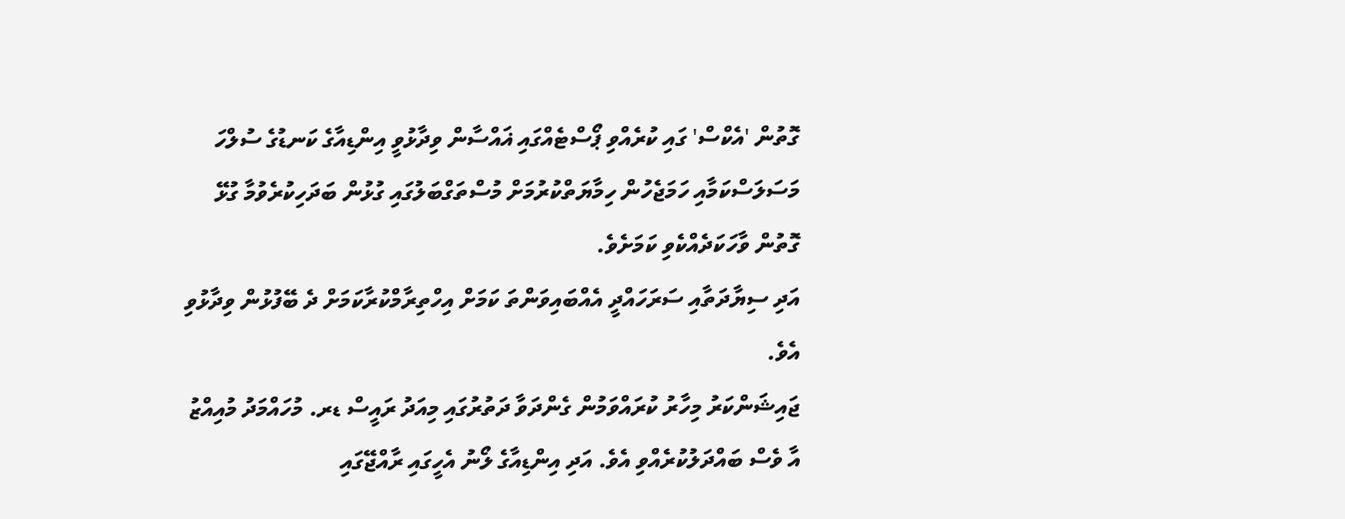ގޮތުން 'އެކްސް' ގައި ކުރެއްވި ޕޯސްޓެއްގައި ޣައްސާން ވިދާޅުވީ އިންޑިއާގެ ކަނޑުގެ ސުލްހަ މަސަލަސްކަމާއި ހަމަޖެހުން ހިމާޔަތްކުރުމަށް މުސްތަގްބަލުގައި ގުޅުން ބަދަހިކުރެވުމާ ގުޅޭ ގޮތުން ވާހަކަދެއްކެވި ކަމަށެވެ.
އަދި ސިޔާދަތާއި ސަރަހައްދީ އެއްބައިވަންތަ ކަމަށް އިހްތިރާމްކުރާކަމަށް ދެ ބޭފުޅުން ވިދާޅުވި އެވެ.
ޖައިޝަންކަރު މިހާރު ކުރައްވަމުން ގެންދަވާ ދަތުރުގައި މިއަދު ރައީސް ޑރ. މުހައްމަދު މުއިއްޒު އާ ވެސް ބައްދަލުކުރެއްވި އެވެ. އަދި އިންޑިއާގެ ލޯނު އެހީގައި ރާއްޖޭގައި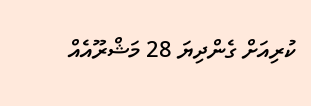ކުރިއަށް ގެންދިޔަ 28 މަޝްރޫއެއް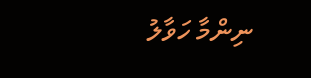ނިންމާ ހަވާލު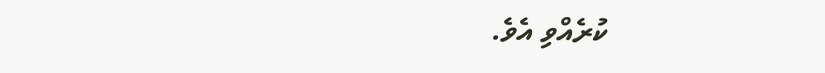ކުރެއްވި އެވެ.